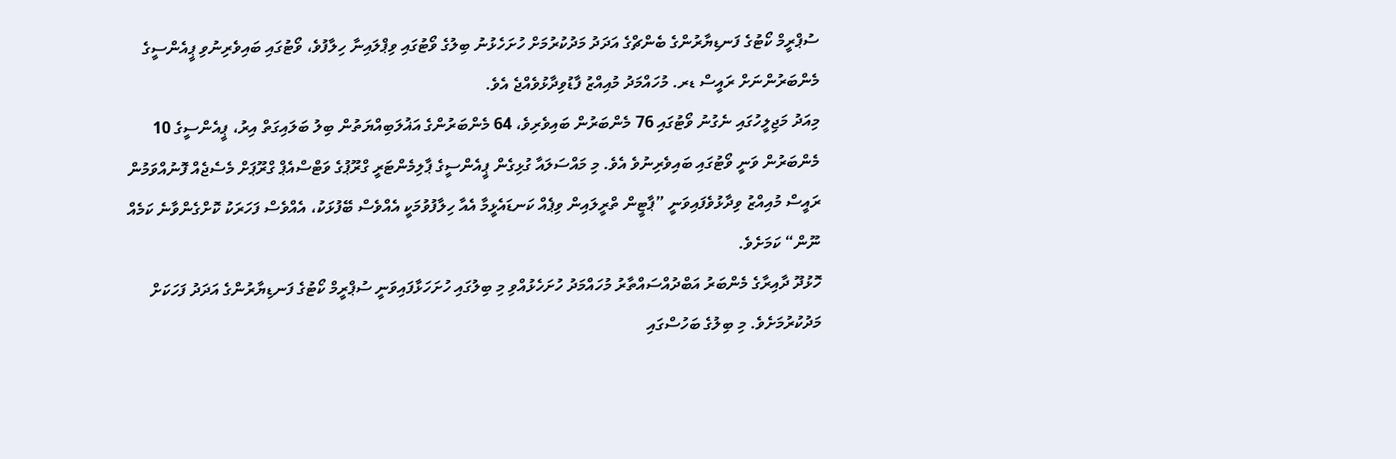ސުޕްރީމް ކޯޓުގެ ފަނޑިޔާރުންގެ ބެންޗްގެ އަދަދު މަދުކުރުމަށް ހުށަހެޅުނު ބިލުގެ ވޯޓުގައި ވިޕްލައިނާ ހިލާފުވެ، ވޯޓުގައި ބައިވެރިނުވި ޕީއެންސީގެ މެންބަރުންނަށް ރައީސް ޑރ. މުހައްމަދު މުއިއްޒު ފާޑުވިދާޅުވެއްޖެ އެވެ.
މިއަދު މަޖިލީހުގައި ނެގުނު ވޯޓުގައި 76 މެންބަރުން ބައިވެރިވެ، 64 މެންބަރުންގެ އަޣުލަބިއްޔަތުން ބިލު ބަލައިގަތް އިރު، ޕީއެންސީގެ 10 މެންބަރުން ވަނީ ވޯޓުގައި ބައިވެރިނުވެ އެވެ. މި މައްސަލައާ ގުޅިގެން ޕީއެންސީގެ ޕާލިމެންޓަރީ ގްރޫޕުގެ ވަޓްސްއެޕް ގްރޫޕަށް މެސެޖެއް ފޮނުއްވަމުން ރައީސް މުއިއްޒު ވިދާޅުވެފައިވަނީ ”ޕާޓީން ތްރީލައިން ވިޕެއް ކަނޑައެޅީމާ އެއާ ހިލާފުވުމަކީ އެއްވެސް ބޭފުޅަކު، އެއްވެސް ފަހަރަކު ކޮށްގެންވާނެ ކަމެއް ނޫން“ ކަމަށެވެ.
ހޮޅުދޫ ދާއިރާގެ މެންބަރު އަބްދުއްސައްތާރު މުހައްމަދު ހުށަހެޅުއްވި މި ބިލުގައި ހުށަހަޅާފައިވަނީ ސުޕްރީމް ކޯޓުގެ ފަނޑިޔާރުންގެ އަދަދު ފަހަކަށް މަދުކުރުމަށެވެ. މި ބިލުގެ ބަހުސްގައި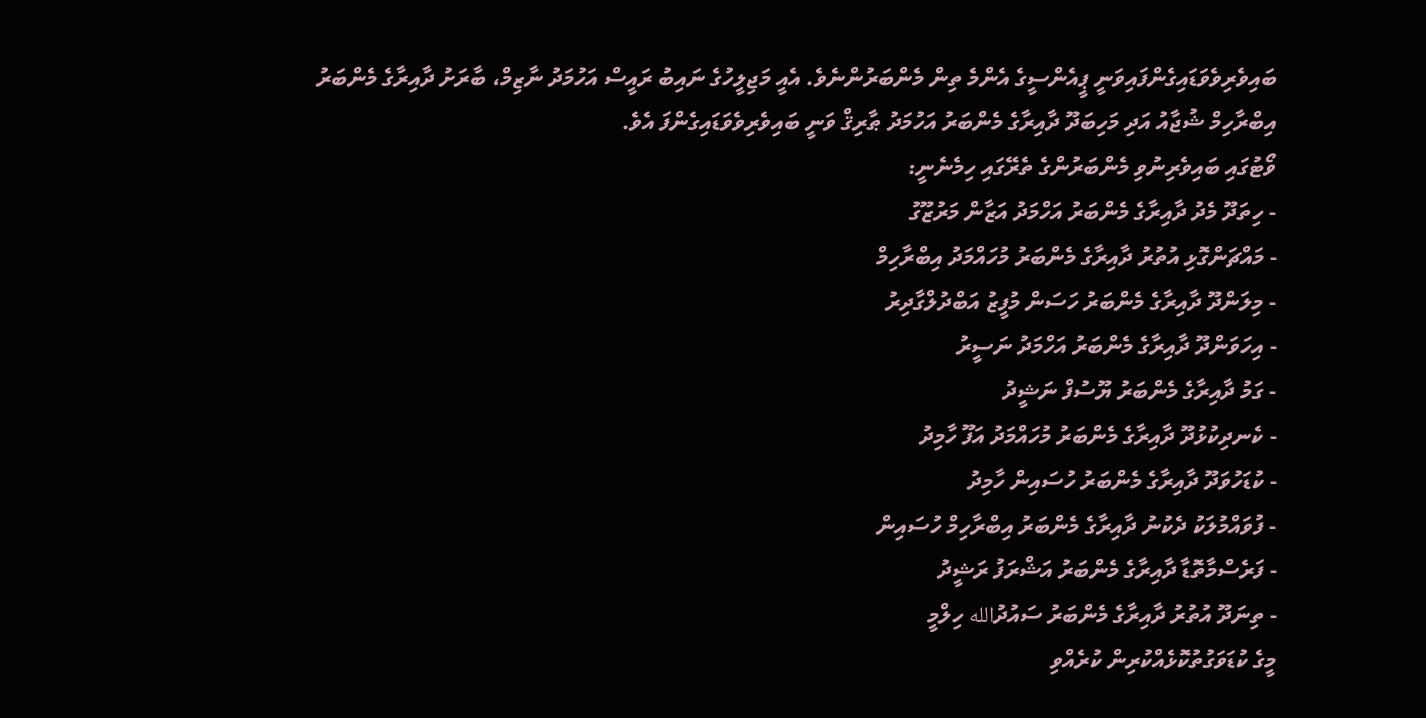ބައިވެރިވެވަޑައިގެންފައިވަނީ ޕީއެންސީގެ އެންމެ ތިން މެންބަރުންނެވެ. އެއީ މަޖިލީހުގެ ނައިބު ރައީސް އަހުމަދު ނާޒިމް، ބާރަށު ދާއިރާގެ މެންބަރު އިބްރާހިމް ޝުޖާއު އަދި މަހިބަދޫ ދާއިރާގެ މެންބަރު އަހުމަދު ޠާރިޤް ވަނީ ބައިވެރިވެވަޑައިގެންފަ އެވެ.
ވޯޓުގައި ބައިވެރިނުވި މެންބަރުންގެ ތެރޭގައި ހިމެނެނީ:
- ހިތަދޫ މެދު ދާއިރާގެ މެންބަރު އަހްމަދު އަޒާން މަރުޒޫގު
- މައްޗަންގޮޅި އުތުރު ދާއިރާގެ މެންބަރު މުހައްމަދު އިބްރާހިމް
- މިލަންދޫ ދާއިރާގެ މެންބަރު ހަސަން މުފީޒު އަބްދުލްގާދިރު
- އިހަވަންދޫ ދާއިރާގެ މެންބަރު އަހްމަދު ނަސީރު
- ގަމު ދާއިރާގެ މެންބަރު ޔޫސުފް ނަޝީދު
- ކެނދިކުޅުދޫ ދާއިރާގެ މެންބަރު މުހައްމަދު އަފޫ ހާމިދު
- ކުޑަހުވަދޫ ދާއިރާގެ މެންބަރު ހުސައިން ހާމިދު
- ފުވައްމުލަކު ދެކުނު ދާއިރާގެ މެންބަރު އިބްރާހިމް ހުސައިން
- ފަރެސްމާތޮޑާ ދާއިރާގެ މެންބަރު އަޝްރަފު ރަޝީދު
- ތިނަދޫ އުތުރު ދާއިރާގެ މެންބަރު ސައުދުالله ހިލްމީ
މީގެ ކުޑަވަގުތުކޮޅެއްކުރިން ކުރެއްވި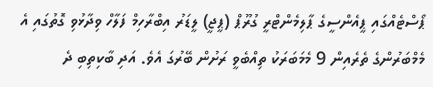ޕޯސްޓެއްގައި ޕީއެންސީގެ ޕާލިމެންޓްރީ ގުރޫޕް (ޕީޖީ) ލީޑަރު އިބްރާހިމް ފަލާހް ވިދާޅުވި ގޮތުގައި އެ މެމްބަރުންގެ ތެރެއިން 9 މެމަބަރަކު ތިއްބެވީ ރަށުން ބޭރުގަ އެވެ. އަދި ބާކިތިބި ދެ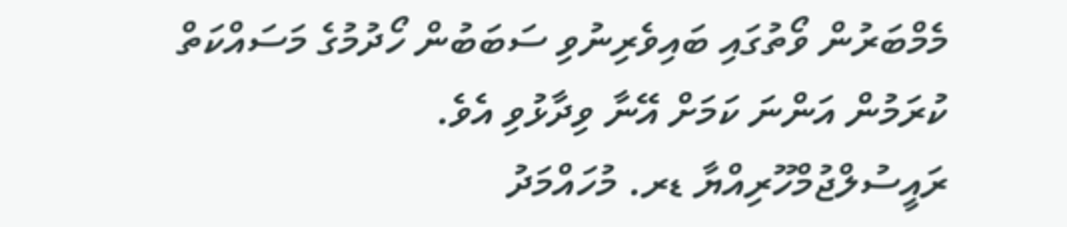މެމްބަރުން ވޯތުގައި ބައިވެރިނުވި ސަބަބުން ހޯދުމުގެ މަސައްކަތް ކުރަމުން އަންނަ ކަމަށް އޭނާ ވިދާޅުވި އެވެ.
ރައީސުލްޖުމްހޫރިއްޔާ ޑރ. މުހައްމަދު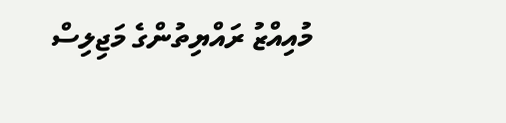މުއިއްޒު ރައްޔިތުންގެ މަޖިލިސް